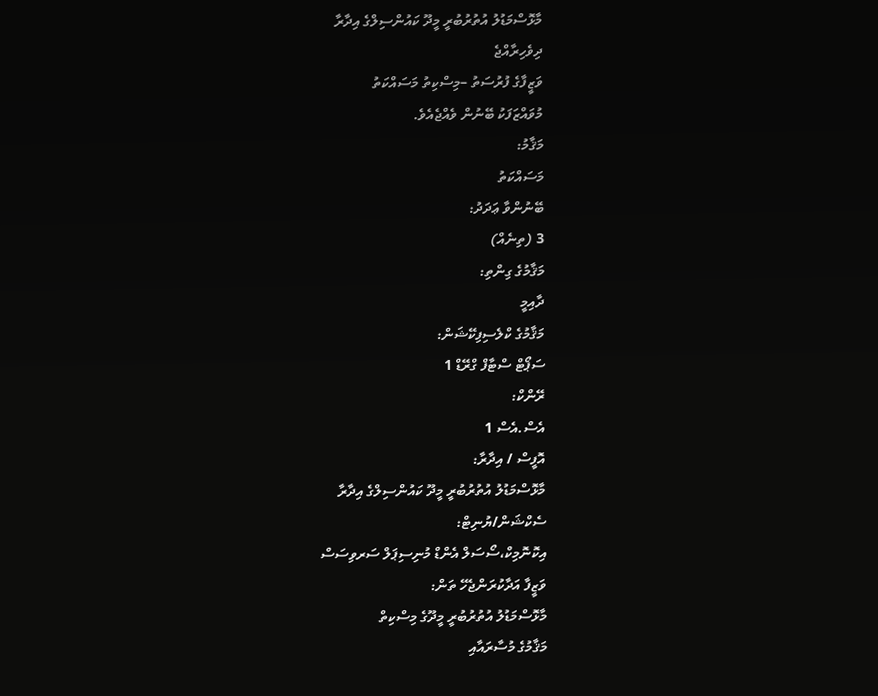މާޅޮސްމަޑުލު އުތުރުބުރީ މީދޫ ކައުންސިލްގެ އިދާރާ
ދިވެހިރާއްޖެ
ވަޒީފާގެ ފުރުސަތު –މިސްކިތު މަސައްކަތު
މުވައްޒަފަކު ބޭނުން ވެއްޖެއެވެ.
މަޤާމު:
މަސައްކަތު
ބޭނުންވާ ޢަދަދު:
3 (ތިނެއް)
މަޤާމުގެ ގިންތި:
ދާއިމީ
މަޤާމުގެ ކްލެސިފިކޭޝަން:
ސަޕޯޓް ސްޓާފް ގްރޭޑް 1
ރޭންކް:
އެސް.އެސް 1
އޮފީސް / އިދާރާ:
މާޅޮސްމަޑުލު އުތުރުބުރީ މީދޫ ކައުންސިލްގެ އިދާރާ
ސެކްޝަން/ޔުނިޓް:
އިކޮނޮމިކް،ސޯސަލް އެންޑް މުނިސިޕަލް ސަރވިސަސް
ވަޒީފާ އަދާކުރަންޖެހޭ ތަން:
މާޅޮސްމަޑުލު އުތުރުބުރީ މީދޫގެ މިސްކިތް
މަޤާމުގެ މުސާރައާއި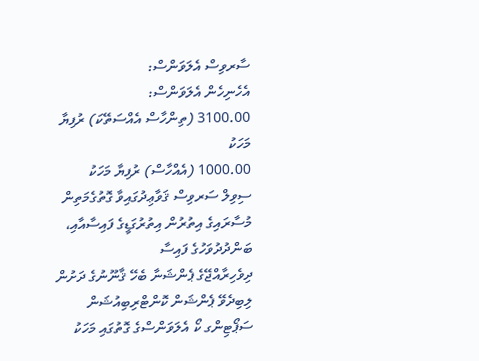ސާރވިސް އެލަވަންސް:
އެހެނިހެން އެލަވަންސް:
3100.00 (ތިންހާސް އެއްސަތޭކަ) ރުފިޔާ މަހަކު
1000.00 (އެއްހާސް) ރުފިޔާ މަހަކު
ސިވިލް ސަރވިސް ޤަވާޢިދުގައިވާ ގޮތުގެމަތިން މުސާރައިގެ އިތުރުން އިތުރުގަޑީގެ ފައިސާއާއި، ބަންދުދުވަހުގެ ފައިސާ
ދިވެހިރާއްޖޭގެ ޕެންޝަނާ ބެހޭ ޤާނޫނުގެ ދަށުން ލިބިދެވޭ ޕެންޝަން ކޮންޓްރިބިއުޝަން ސަޕޯޓިންގ ކޯ އެލަވަންސްގެ ގޮތުގައި މަހަކު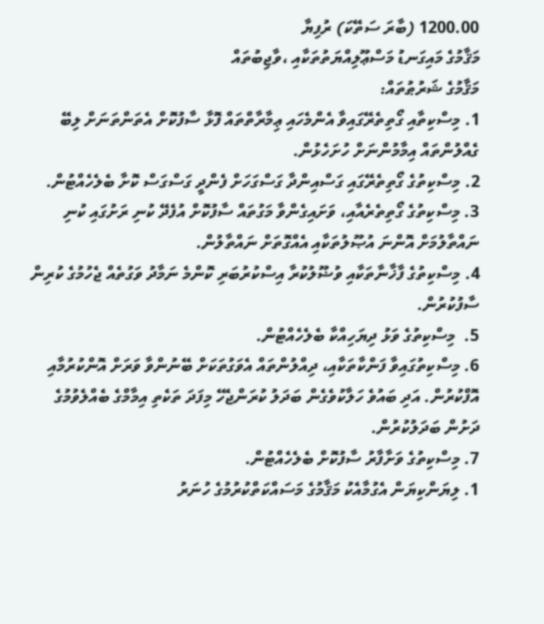1200.00 (ބާރަ ސަތޭކަ) ރުފިޔާ
މަޤާމުގެ މައިގަނޑު މަސްޢޫލިއްޔަތުތަކާއި ،ވާޖިބުތައް
މަޤާމުގެ ޝަރުޠުތައް:
1. މިސްކިތާއި ގޯތިތެރޭގައިވާ އެންމެހައި ޢިމާރާތްތައް ފޮޅާ ސާފުކޮށް އެތަންތަނަށް ލިބޭ ގެއްލުންތައް އިމާމުންނަށް ހުށަހެޅުން.
2. މިސްކިތުގެ ގޯތިތެރޭގައި ގަސްއިންދާ ގަސްގަހަށް ފެންދީ ގަސްގަސް ކޮށާ ބެލެހެއްޓުން.
3. މިސްކިތުގެ ގޯތިތެރެއާއި، ވަށައިގެންވާ މަގުތައް ސާފުކޮށް އުފެދޭ ކުނި ރަށުގައި ކުނި ނައްތާލުމަށް އޮންނަ އުޞޫލުތަކާއި އެއްގޮތަށް ނައްތާލުން.
4. މިސްކިތުގެ ފާޚާނާތަކާއި ވުޟޫލުކުރާ އިސްކުރުބަރި ކޮންމެ ނަމާދު ވަގުތެއް ޖެހުމުގެ ކުރިން ސާފުކުރުން.
5.  މިސްކިތުގެ ވަޅު ދިޔަހިއްކާ ބެލެހެއްޓުން.
6. މިސްކިތުގައިވާ ފަންކާތަކާއި، ދިއްލުންތައް އެވަގުތަކަށް ބޭނުންވާ ވަރަށް އޮންކުރުމާއި އޮފްކުރުން. އަދި ބައުވެ ހަލާކުވެގެން ބަދަލު ކުރަންޖެހޭ މިފަދަ ތަކެތި އިމާމްގެ ބެއްލެވުމުގެ ދަށުން ބަދަލުކުރުން.
7. މިސްކިތުގެ ވަށާފާރު ސާފުކޮށް ބެލެހެއްޓުން.
1. ލިޔަންކިޔަން އެގުމާއެކު މަޤާމުގެ މަސައްކަތްކުރުމުގެ ހުނަރު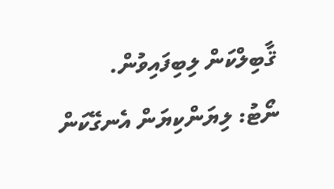ޤާބިލްކަން ލިބިފައިވުން.
ނޯޓު: ލިޔަންކިޔަން އެނގޭކަން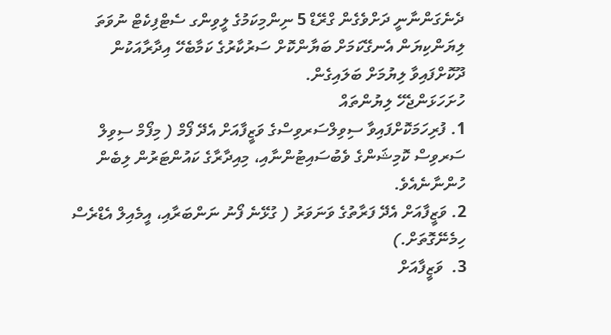ދެނެގަންނާނީ ދަށްވެގެން ގްރޭޑް 5 ނިންމިކަމުގެ ލީވިންގ ސެޓްފިކެޓް ނުވަތަ ލިޔަންކިޔަން އެނގޭކަމަށް ބަޔާންކޮށް ސަރުކާރުގެ ކަމާބެހޭ އިދާރާއަކުން ދޫކޮށްފައިވާ ލިޔުމަށް ބަލައިގެން.
ހުށަހަޅަންޖެހޭ ލިޔުންތައް
1. ފުރިހަމަކޮށްފައިވާ ސިވިލްސަރވިސްގެ ވަޒީފާއަށް އެދޭ ފޯމް ( މިފޯމް ސިވިލް ސަރވިސް ކޮމިޝަންގެ ވެބުސައިޓުންނާއި، މިއިދާރާގެ ކައުންޓަރުން ލިބެން ހުންނާނެއެވެ.
2. ވަޒީފާއަށް އެދޭ ފަރާތުގެ ވަނަވަރު ( ގުޅޭނެ ފޯނު ނަންބަރާއި، އީމެއިލް އެޑްރެސް ހިމެނޭގޮތަށް.)
3.  ވަޒީފާއަށް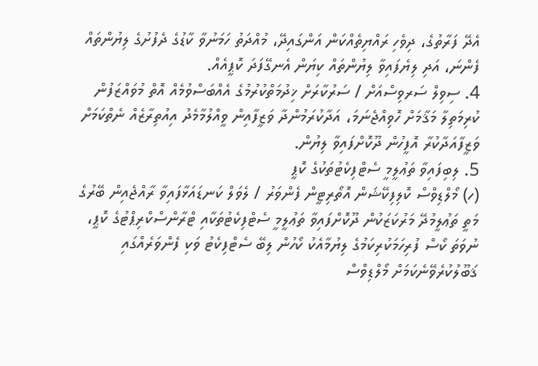އެދޭ ފަރާތުގެ، ދިވެހި ރައްޔިތެއްކަން އަންގައިދޭ، މުއްދަތު ހަމަނުވާ ކާޑުގެ ދެފުށުގެ ލިޔުންތައް ފެންނަ، އަދި ލިޔެފައިވާ ލިޔުންތައް ކިޔަން އެނގޭފަދަ ކޮޕީއެއް.
4. ސިވިލް ސަރވިސްއަށް / ސަރުކާރަށް ޚިދުމަތްކުރުމުގެ އެއްބަސްވުމެއް އޮތް މުވައްޒަފުން ކުރިމަތިލާ މަޤާމަށް ހޮވިއްޖެނަމަ، އަދާކުރަމުންދާ ވަޒީފާއިން ވީއްލުމާމެދު އިއުތިރާޒެއް ނެތްކަމަށް ވަޒީފާއަދާކުރާ އޮފީހުން ދޫކޮށްފައިވާ ލިޔުން.
5. ލިބިފައިވާ ތަޢުލީމީ ސެޓްފިކެޓުތަކުގެ ކޮޕީ
(ހ) މޯލްޑިވްސް ކޮލިފިކޭޝަން އޮތޯރިޓީން ފެންވަރު / ލެވަލް ކަނޑައަޅާފައިވާ ރާއްޖެއިން ބޭރުގެ މަތީ ތަޢުލީމުދޭ މަރުކަޒަކުން ދޫކޮށްފައިވާ ތަޢުލީމީ ސެޓްފިކެޓުތަކާއި ޓްރާންސްކްރިޕްޓުގެ ކޮޕީ، ނުވަތަ ކޯސް ފުރިހަމަކުރިކަމުގެ ލިޔުމާއެކު ކޯހުން ލިބޭ ސެޓްފިކެޓު ވަކި ފެންވަރެއްގައި ޤަބޫލުކުރެވޭނެކަމަށް މޯލްޑިވްސް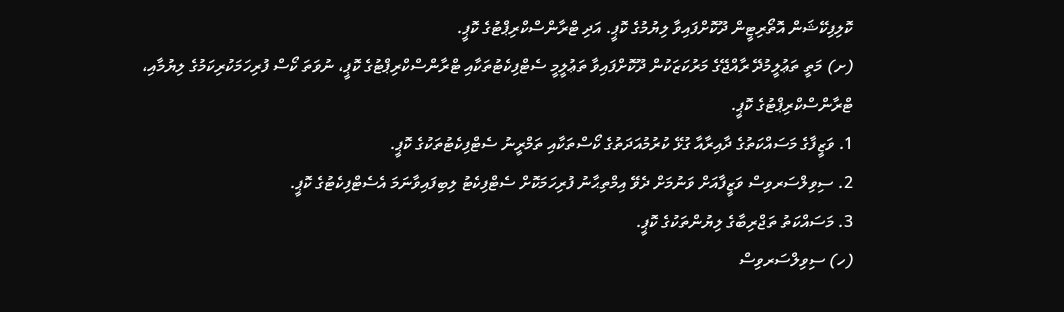ކޮލިފިކޭޝަން އޮތޯރިޓީން ދޫކޮށްފައިވާ ލިޔުމުގެ ކޮޕީ. އަދި ޓްރާންސްކްރިޕްޓުގެ ކޮޕީ.
(ށ) މަތީ ތަޢުލީމުދޭ ރާއްޖޭގެ މަރުކަޒަކުން ދޫކޮށްފައިވާ ތަޢުލީމީ ސެޓްފިކެޓުތަކާއި ޓްރާންސްކްރިޕްޓުގެ ކޮޕީ، ނުވަތަ ކޯސް ފުރިހަމަކުރިކަމުގެ ލިޔުމާއި، ޓްރާންސްކްރިޕްޓުގެ ކޮޕީ.
1. ވަޒީފާގެ މަސައްކަތުގެ ދާއިރާއާ ގުޅޭ ކުރުމުއަދަތުގެ ކޯސްތަކާއި ތަމްރީނު ސެޓްފިކެޓުތަކުގެ ކޮޕީ.
2. ސިވިލްސަރވިސް ވަޒީފާއަށް ވަނުމަށް ދެވޭ އިމްތިޙާނު ފުރިހަމަކޮށް ސެޓްފިކެޓު ލިބިފައިވާނަމަ އެސެޓްފިކެޓުގެ ކޮޕީ.
3. މަސައްކަތު ތަޖްރިބާގެ ލިޔުންތަކުގެ ކޮޕީ.
(ހ) ސިވިލްސަރވިސް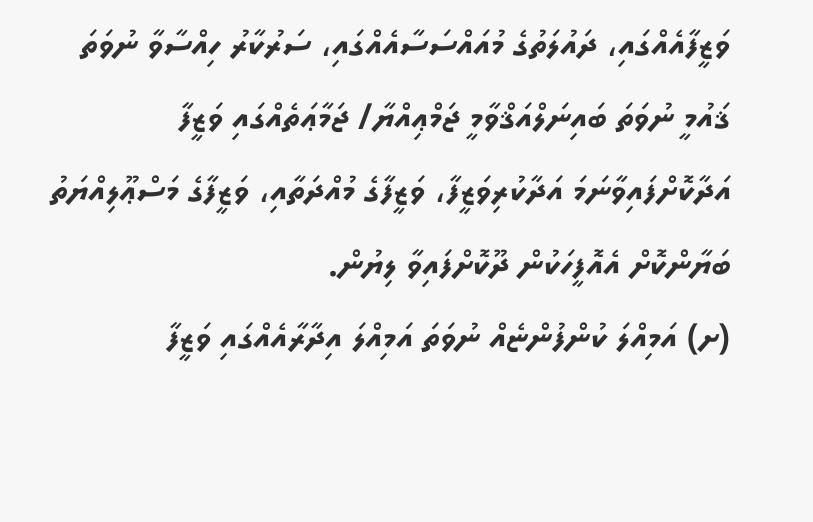ވަޒީފާއެއްގައި، ދައުލަތުގެ މުއައްސަސާއެއްގައި، ސަރުކާރު ހިއްސާވާ ނުވަތަ ޤައުމީ ނުވަތަ ބައިނަލްއަޤްވާމީ ޖަމްޢިއްޔާ/ ޖަމާޢަތެއްގައި ވަޒީފާ އަދާކޮށްފައިވާނަމަ އަދާކުރިވަޒީފާ، ވަޒީފާގެ މުއްދަތާއި، ވަޒީފާގެ މަސްޢޫލިއްޔަތު ބަޔާންކޮށް އެއޮފީހަކުން ދޫކޮށްފައިވާ ލިޔުން.
(ށ) އަމިއްލަ ކުންފުންޏެއް ނުވަތަ އަމިއްލަ އިދާރާއެއްގައި ވަޒީފާ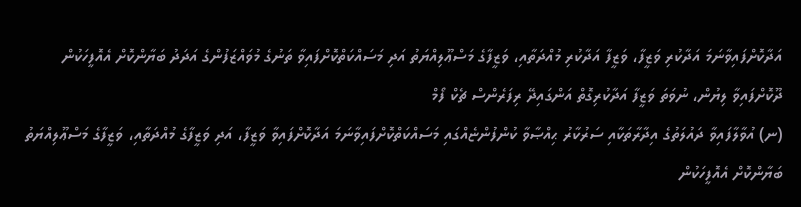އަދާކޮށްފައިވާނަމަ އަދާކުރި ވަޒީފާ، ވަޒީފާ އަދާކުރި މުއްދަތާއި، ވަޒީފާގެ މަސްޢޫލިއްޔަތު އަދި މަސައްކަތްކޮށްފައިވާ ތަނުގެ މުވައްޒަފުންގެ އަދަދު ބަޔާންކޮށް އެއޮފީހަކުން ދޫކޮށްފައިވާ ލިޔުން، ނުވަތަ ވަޒީފާ އަދާކުރިގޮތް އަންގައިދޭ ރިފަރެންސް ޗެކް ފޯމް
(ނ) އުވާލާފައިވާ ދައުލަތުގެ އިދާރާތަކާއި ސަރުކާރު ޙިއްޞާވާ ކުންފުންޏެއްގައި މަސައްކަތްކޮށްފައިވާނަމަ އަދާކޮށްފައިވާ ވަޒީފާ، އަދި ވަޒީފާގެ މުއްދަތާއި، ވަޒީފާގެ މަސްޢޫލިއްޔަތު ބަޔާންކޮށް އެއޮފީހަކުން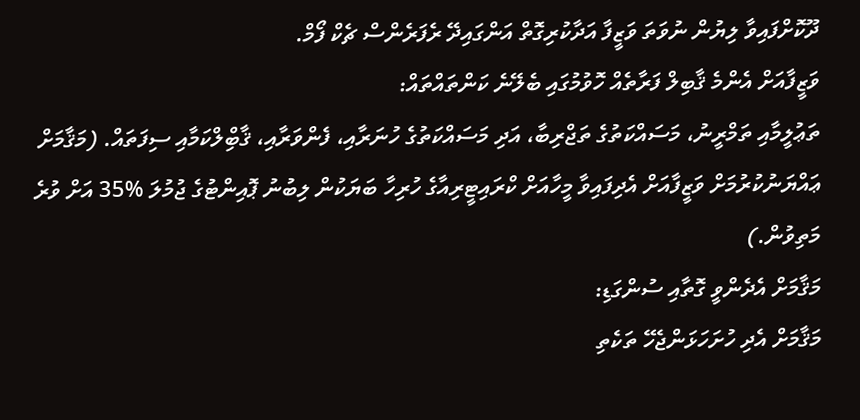ދޫކޮށްފައިވާ ލިޔުން ނުވަތަ ވަޒީފާ އަދާކުރިގޮތް އަންގައިދޭ ރެފަރެންސް ޗެކް ފޯމް.
ވަޒީފާއަށް އެންމެ ޤާބިލް ފަރާތެއް ހޮވުމުގައި ބެލޭނެ ކަންތައްތައް:
ތަޢުލީމާއި ތަމްރީނު، މަސައްކަތުގެ ތަޖްރިބާ، އަދި މަސައްކަތުގެ ހުނަރާއި، ފެންވަރާއި، ޤާބިްލްކަމާއި ސިފަތައް. (މަޤާމަށް ޢައްޔަނުކުރުމަށް ވަޒީފާއަށް އެދިފައިވާ މީހާއަށް ކްރައިޓީރިއާގެ ހުރިހާ ބަޔަކުން ލިބުނު ޕޮއިންޓުގެ ޖުމުލަ %35 އަށް ވުރެ މަތިވުން.)
މަޤާމަށް އެދެންވީ ގޮތާއި ސުންގަޑި:
މަޤާމަށް އެދި ހުށަހަޅަންޖެހޭ ތަކެތި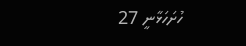ހުށަހަޅާނީ 27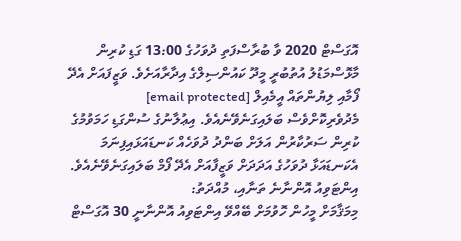އޮގަސްޓް 2020 ވާ ބުރާސްފަތި ދުވަހުގެ 13:00 ގަޑި ކުރިން މާޅޮސްމަޑުލު އުތުބުރީ މީދޫ ކައުންސިލްގެ އިދާރާއަށެވެ. ވަޒީފައަށް އެދޭ ފޯމާއި ލިޔުންތައް އީމެއިލް [email protected]       މެދުވެރިކޮށްވެސް ބަލައިގަނެވޭނެއެވެ. އިޢުލާނުގެ ސުންގަޑި ހަމަވުމުގެ ކުރިން ސަރުކާރުން އަލަށް ބަންދު ދުވަހެއް ކަނޑައަޅައިފިނަމަ އެކަނޑައަޅާ ދުވަހުގެ އަދަދަށް ވަޒީފާއަށް އެދޭ ފޯމް ބަލައިގަނެވޭނެއެވެ.
އިންޓަވިއު އޮންނާނެ ތަނާއި، މުއްދަތު:
މިމަޤާމަށް މީހުން ހޮވުމަށް ބޭއްވޭ އިންޓަވިއު އޮންނާނީ 30 އޮގަސްޓް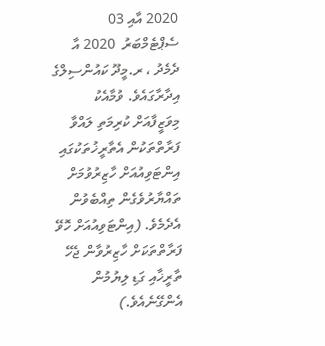2020 އާއި 03 ސެޕްޓެމްބަރު  2020 އާ ދެމެދު ، ރ.މީދޫ ކައުންސިލްގެ އިދާރާގައެވެ. ވުމާއެކު މިވަޒީފާއަށް ކުރިމަތި ލައްވާ ފަރާތްތަކުން އެތާރީޚުތަކުގައި އިންޓަވިއުއަށް ހާޒިރުވުމަށް ތައްޔާރުވެގެން ތިއްބެވުން އެދެމެވެ. (އިންޓަވިއުއަށް ހޮވޭ ފަރާތްތަކަށް ހާޒިރުވާން ޖެހޭ ތާރީޚާއި ގަޑި ލިޔުމުން އެންގޭނެއެވެ.)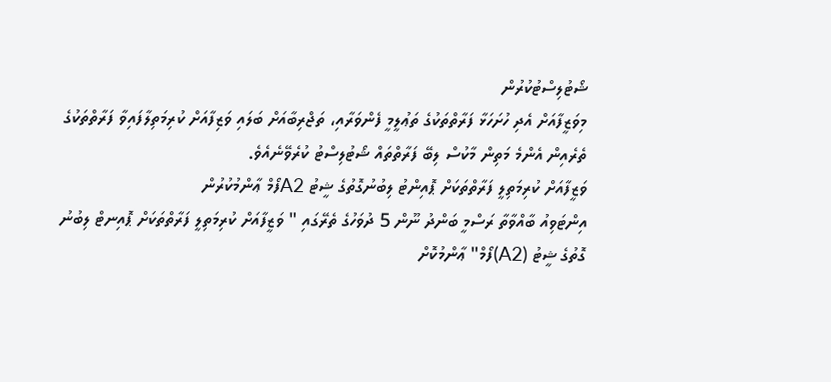ޝޯޓުލިސްޓުކުރުން
މިވަޒީފާއަށް އެދި ހުށަހަޅާ ފަރާތްތަކުގެ ތަޢުލީމީ ފެންވަރާއި، ތަޖްރިބާއަށް ބަލައި ވަޒިފާއަށް ކުރިމަތިލާފައިވާ ފަރާތްތަކުގެ ތެރެއިން އެންމެ މަތިން މާކުސް ލިބޭ ފަރާތްތައް ޝޯޓުލިސްޓު ކުރެވޭނެއެވެ.
ވަޒީފާއަށް ކުރިމަތިލީ ފަރާތްތަކަށް ޕޮއިންޓު ލިބުނުގޮތުގެ ޝީޓު A2ފޯމް ޢާންމުކުރުން
އިންޓަވިއު ބާއްވާތާ ރަސްމީ ބަންދު ނޫން 5 ދުވަހުގެ ތެރޭގައި " ވަޒީފާއަށް ކުރިމަތިލީ ފަރާތްތަކަށް ޕޮއިނޓް ލިބުނު ގޮތުގެ ޝީޓު (A2)ފޯމް" ޢާންމުކޮށް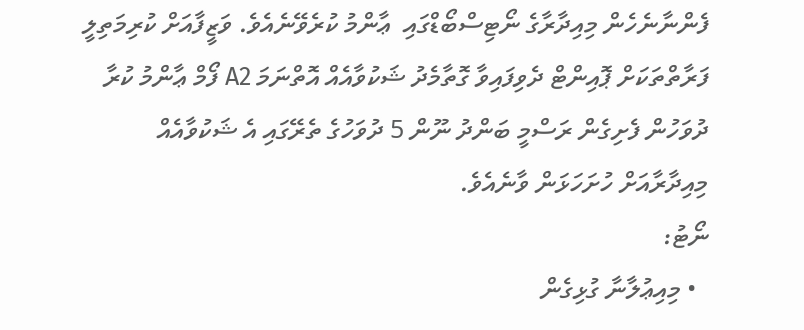ފެންނާނެހެން މިއިދާރާގެ ނޯޓިސްބޯޑްގައި  ޢާންމު ކުރެވޭނެއެވެ. ވަޒީފާއަށް ކުރިމަތިލީ ފަރާތްތަކަށް ޕޮއިންޓް ދެވިފައިވާ ގޮތާމެދު ޝަކުވާއެއް އޮތްނަމަ A2 ފޯމް ޢާންމު ކުރާ ދުވަހުން ފެށިގެން ރަސްމީ ބަންދު ނޫން 5 ދުވަހުގެ ތެރޭގައި އެ ޝަކުވާއެއް މިއިދާރާއަށް ހުށަހަޅަން ވާނެއެވެ.
ނޯޓު:
  • މިއިޢުލާނާ ގުޅިގެން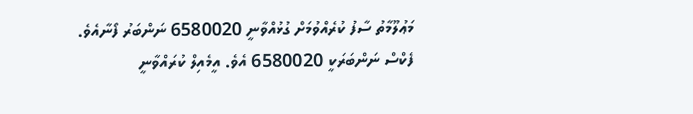މަޢުލޫމާތު ސާފު ކުރެއްވުމަށް ގުޅުއްވާނީ 6580020 ނަންބަރު ފޯނާއެވެ. ފެކްސް ނަންބަރަކީ 6580020 އެވެ. އީމެއިލް ކުރައްވާނީ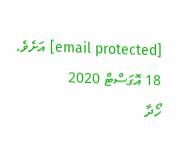[email protected] އަށެވެ.
18 އޮގަސްޓް 2020
ހޯދާ